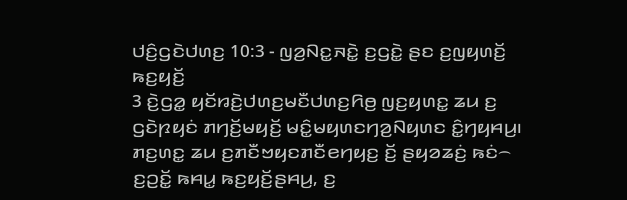ꤓꤢꤨ꤬ꤞꤢꤧꤓꤛꤢ꤬ 10:3 - ꤜꤤ꤬ꤡꤢ꤭ꤏꤢꤧ꤭ ꤢ꤬ꤞꤢꤧ꤭ ꤔꤢ ꤢ꤬ꤜꤟꤛꤢꤩ꤬ ꤒꤢ꤬ꤟꤢꤩ꤬
3 ꤢꤧ꤬ꤞꤤ꤭ ꤟꤢꤩꤙꤢꤧ꤬ꤓꤛꤢ꤬ꤗꤢꤪꤓꤛꤢ꤬ꤖꤥ꤬ ꤜꤢ꤬ꤟꤛꤢ꤭ ꤘꤣ ꤢ꤬ ꤞꤢꤧꤐꤟꤢꤦ ꤊꤚꤢꤩ꤬ꤗꤟꤢꤩ꤬ ꤗꤢꤨ꤭ꤗꤟꤛꤢꤚꤤ꤬ꤡꤟꤛꤢ ꤢꤨ꤭ꤚꤟꤌꤣ꤬꤯ ꤊꤢ꤬ꤛꤢ꤭ ꤘꤣ ꤢ꤬ꤊꤢꤪꤠꤟꤢꤊꤢꤪꤕꤚꤟꤢ꤬ ꤢꤩ꤬ ꤔꤟꤤꤘꤢꤦ꤬ ꤒꤢꤦ꤮ ꤢ꤬ꤑꤢꤩ꤭ ꤒꤌꤣ꤭ ꤒꤢ꤬ꤟꤢꤩ꤬ꤔꤌꤣ꤬, ꤢ꤬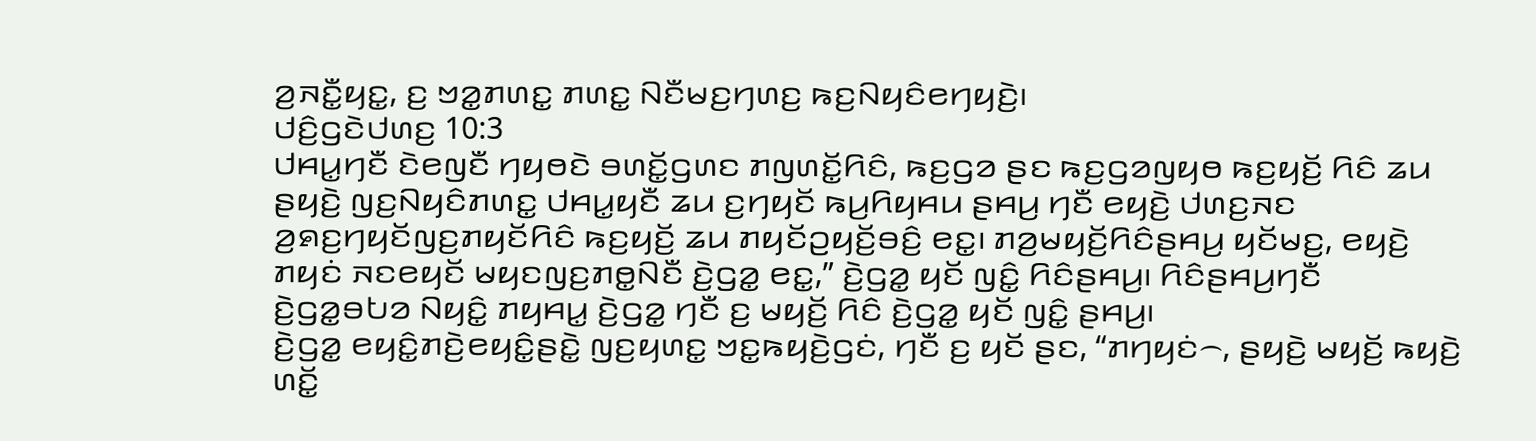ꤤ꤬ꤏꤢꤪ꤭ꤟꤢ꤭, ꤢ꤬ ꤠꤤ꤭ꤊꤛꤢ꤭ ꤊꤛꤢ꤭ ꤡꤢꤪꤗꤢ꤬ꤚꤛꤢ꤬ ꤒꤢ꤬ꤡꤟꤢꤨꤕꤚꤟꤢꤧ꤬꤯
ꤓꤢꤨ꤬ꤞꤢꤧꤓꤛꤢ꤬ 10:3
ꤓꤌꤣ꤭ꤚꤢꤪ ꤢꤧꤕꤜꤢꤪ ꤚꤟꤥꤢꤧ ꤋꤛꤢꤩ꤭ꤞꤛꤢ ꤊꤜꤛꤢꤩ꤭ꤖꤢꤨ, ꤒꤢ꤬ꤞꤤ ꤔꤢ ꤒꤢ꤬ꤞꤤꤜꤟꤥ ꤒꤢ꤬ꤟꤢꤩ꤬ ꤖꤢꤨ ꤘꤣ ꤔꤟꤢꤧ꤬ ꤜꤢ꤬ꤡꤟꤢꤨꤊꤛꤢ꤭ ꤓꤌꤣ꤭ꤟꤢꤪ ꤘꤣ ꤢ꤬ꤚꤟꤢꤩ ꤒꤣ꤬ꤖꤟꤌꤣ ꤔꤌꤣ꤬ ꤚꤢꤪ ꤕꤟꤢꤧ꤬ ꤓꤛꤢ꤬ꤏꤢ ꤤ꤬ꤎꤢ꤬ꤚꤟꤢꤩꤜꤢ꤬ꤊꤟꤢꤩꤖꤢꤨ ꤒꤢ꤬ꤟꤢꤩ꤬ ꤘꤣ ꤊꤟꤢꤩꤑꤟꤢꤩ꤬ꤋꤢꤨ꤬ ꤕꤢ꤭꤯ ꤊꤤ꤬ꤗꤟꤢꤩ꤬ꤖꤢꤨꤔꤌꤣ꤬ ꤟꤢꤩꤗꤢ꤬, ꤕꤟꤢꤧ꤬ ꤊꤟꤢꤦ ꤏꤢꤕꤟꤢꤩ ꤗꤟꤢꤜꤢ꤬ꤊꤥ꤭ꤡꤢꤪ ꤢꤧ꤬ꤞꤤ꤭ ꤕꤢ꤭,” ꤢꤧ꤬ꤞꤤ꤭ ꤟꤢꤩ ꤜꤢꤨ꤭ ꤖꤢꤨꤔꤌꤣ꤬꤯ ꤖꤢꤨꤔꤌꤣ꤬ꤚꤢꤪ ꤢꤧ꤬ꤞꤤ꤭ꤋꤝꤤ ꤡꤟꤢꤨ꤭ ꤊꤟꤌꤣ꤭ ꤢꤧ꤬ꤞꤤ꤭ ꤚꤢꤪ ꤢ꤬ ꤗꤟꤢꤩ꤬ ꤖꤢꤨ ꤢꤧ꤬ꤞꤤ꤭ ꤟꤢꤩ ꤜꤢꤨ꤭ ꤔꤌꤣ꤬꤯
ꤢꤧ꤬ꤞꤤ꤭ ꤕꤟꤢꤨ꤭ꤊꤢꤧ꤬ꤕꤟꤢꤨ꤭ꤔꤢꤧ꤭ ꤜꤢ꤬ꤟꤛꤢ꤭ ꤠꤢ꤭ꤒꤟꤢꤧ꤬ꤞꤢꤦ, ꤚꤢꤪ ꤢ꤬ ꤟꤢꤩ ꤔꤢ, “ꤊꤚꤟꤢꤦ꤮, ꤔꤟꤢꤧ꤬ ꤗꤟꤢꤩ꤬ ꤒꤟꤢꤧ꤬ ꤛꤢꤩ꤭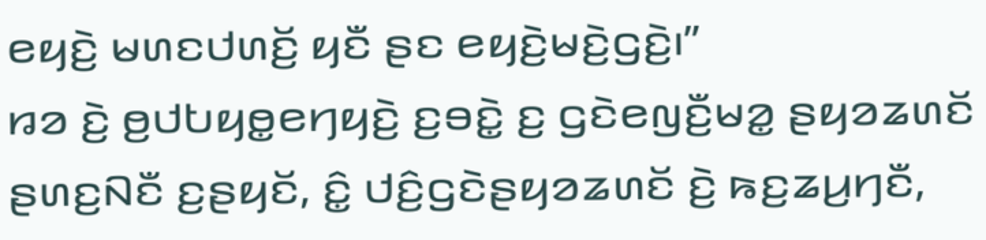ꤕꤟꤢꤧ꤬ ꤗꤛꤢꤓꤛꤢꤩ꤬ ꤟꤢꤪ ꤔꤢ ꤕꤟꤢꤧ꤬ꤗꤢꤧ꤬ꤞꤢꤧ꤬꤯”
ꤙꤤ ꤢꤧ꤬ ꤥ꤬ꤓꤝꤟꤥ꤭ꤕꤚꤟꤢꤧ꤬ ꤢ꤬ꤋꤢꤧ꤭ ꤢ꤬ ꤞꤢꤧꤕꤜꤢꤪ꤬ꤗꤤ꤭ ꤔꤟꤤꤘꤛꤢꤩ ꤔꤛꤢ꤬ꤡꤢꤪ ꤢ꤬ꤔꤟꤢꤩ, ꤢꤨ꤭ ꤓꤢꤨ꤬ꤞꤢꤧꤔꤟꤤꤘꤛꤢꤩ ꤢꤧ꤬ ꤒꤢ꤬ꤘꤣ꤬ꤚꤢꤪ,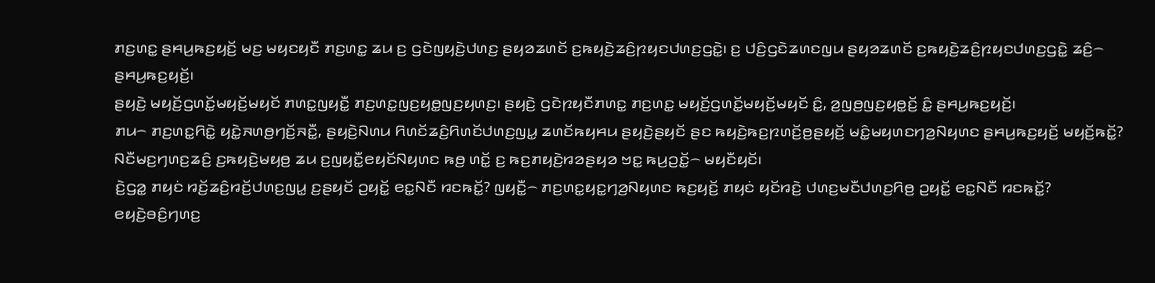ꤊꤢ꤬ꤛꤢ꤭ ꤔꤌꤣ꤬ꤒꤢ꤬ꤟꤢꤩ꤬ ꤗꤢ꤬ ꤗꤟꤢꤟꤢꤪ ꤊꤢ꤬ꤛꤢ꤭ ꤘꤣ ꤢ꤬ ꤞꤢꤧꤜꤟꤢꤧ꤬ꤓꤛꤢ꤬ ꤔꤟꤤꤘꤛꤢꤩ ꤢ꤬ꤒꤟꤢꤧ꤬ꤘꤢꤨ꤬ꤐꤟꤢꤓꤛꤢ꤬ꤞꤢꤧ꤭꤯ ꤢ꤬ ꤓꤢꤨ꤬ꤞꤢꤧꤘꤛꤢꤜꤣ ꤔꤟꤤꤘꤛꤢꤩ ꤢ꤬ꤒꤟꤢꤧ꤬ꤘꤢꤨ꤬ꤐꤟꤢꤓꤛꤢ꤬ꤞꤢꤧ꤭ ꤘꤢꤨ꤬꤮ ꤔꤌꤣ꤬ꤒꤢ꤬ꤟꤢꤩ꤬꤯
ꤔꤟꤢꤧ꤬ ꤗꤟꤢꤩ꤬ꤞꤛꤢꤩ꤭ꤗꤟꤢꤩ꤬ꤗꤟꤢꤩ ꤊꤛꤢ꤭ꤜꤟꤢꤪ꤭ ꤊꤢ꤬ꤛꤢ꤭ꤜꤢ꤬ꤟꤥ꤭ꤜꤢ꤬ꤟꤛꤢ꤬꤯ ꤔꤟꤢꤧ꤬ ꤞꤢꤧꤐꤟꤢꤪꤊꤛꤢ꤭ ꤊꤢ꤬ꤛꤢ꤭ ꤗꤟꤢꤩ꤬ꤞꤛꤢꤩ꤭ꤗꤟꤢꤩ꤬ꤗꤟꤢꤩ ꤢꤨ꤭, ꤤ꤬ꤜꤥ꤬ꤜꤢ꤬ꤟꤥ꤭ꤢꤩ꤬ ꤢꤨ꤭ ꤔꤌꤣ꤬ꤒꤢ꤬ꤟꤢꤩ꤬꤯
ꤊꤣ꤮ ꤊꤢ꤬ꤛꤢ꤭ꤖꤢꤧ꤭ ꤟꤢꤧ꤭ꤏꤛꤥ꤬ꤚꤢꤩ꤬ꤏꤢꤪ꤭, ꤔꤟꤢꤧ꤬ꤡꤛꤣ ꤖꤛꤢꤩꤘꤢꤨ꤬ꤖꤛꤢꤩꤓꤛꤢ꤬ꤜꤣ꤭ ꤘꤛꤢꤩꤒꤟꤌꤣ ꤔꤟꤢꤧ꤬ꤔꤟꤢꤩ ꤔꤢ ꤒꤟꤢꤧ꤬ꤒꤢ꤬ꤐꤛꤢꤩ꤬ꤥ꤬ꤔꤟꤢꤩ꤬ ꤗꤢꤨ꤭ꤗꤟꤛꤢꤚꤤ꤬ꤡꤟꤛꤢ ꤔꤌꤣ꤬ꤒꤢ꤬ꤟꤢꤩ꤬ ꤗꤟꤢꤩ꤬ꤒꤢꤩ꤭? ꤡꤢꤪꤗꤢ꤬ꤚꤛꤢ꤬ꤘꤢꤨ꤬ ꤢ꤬ꤒꤟꤢꤧ꤬ꤗꤟꤥ꤬ ꤘꤣ ꤢ꤬ꤜꤟꤢꤪ꤭ꤕꤟꤢꤩꤡꤟꤛꤢ ꤒꤥ꤬ ꤛꤢꤩ꤭ ꤢ꤬ ꤒꤢ꤬ꤊꤟꤢꤧ꤬ꤙꤤꤔꤟꤤ ꤠꤢ꤭ ꤒꤣ꤬ꤑꤢꤩ꤭꤮ ꤗꤟꤢꤪꤟꤢꤩ꤯
ꤢꤧ꤬ꤞꤤ꤭ ꤊꤟꤢꤦ ꤙꤢꤩ꤬ꤘꤢꤨ꤬ꤙꤢꤩ꤬ꤓꤛꤢ꤬ꤜꤣ꤭ ꤢ꤬ꤔꤟꤢꤩ ꤑꤟꤢꤩ꤭ ꤕꤢ꤭ꤡꤢꤪ ꤙꤢꤒꤢꤩ꤭? ꤜꤟꤢꤪ꤭꤮ ꤊꤢ꤬ꤛꤢ꤭ꤟꤢ꤭ꤚꤤ꤬ꤡꤟꤛꤢ ꤒꤢ꤬ꤟꤢꤩ꤬ ꤊꤟꤢꤦ ꤟꤢꤩꤙꤢꤧ꤬ ꤓꤛꤢ꤬ꤗꤢꤪꤓꤛꤢ꤬ꤖꤥ꤬ ꤑꤟꤢꤩ꤭ ꤕꤢ꤭ꤡꤢꤪ ꤙꤢꤒꤢꤩ꤭?
ꤕꤟꤢꤧ꤬ꤋꤢꤨ꤬ꤚꤛꤢ꤬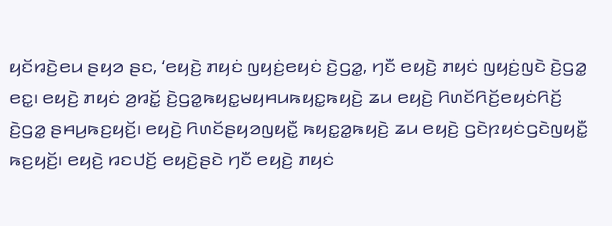ꤟꤢꤩꤙꤢꤧ꤬ꤕꤣ ꤔꤟꤤ ꤔꤢ, ‘ꤕꤟꤢꤧ꤬ ꤊꤟꤢꤦ ꤜꤟꤢꤦ꤬ꤕꤟꤢꤦ ꤢꤧ꤬ꤞꤤ꤭, ꤚꤢꤪ ꤕꤟꤢꤧ꤬ ꤊꤟꤢꤦ ꤜꤟꤢꤦ꤬ꤜꤢꤧ ꤢꤧ꤬ꤞꤤ꤭ ꤕꤢ꤭꤯ ꤕꤟꤢꤧ꤬ ꤊꤟꤢꤦ ꤤ꤬ꤙꤢꤩ꤭ ꤢꤧ꤬ꤞꤤ꤭ꤒꤟꤢ꤭ꤗꤟꤌꤣꤒꤟꤢ꤭ꤒꤟꤢꤧ꤬ ꤘꤣ ꤕꤟꤢꤧ꤬ ꤖꤛꤢꤩꤖꤢꤩ꤬ꤕꤟꤢꤦꤖꤢꤩ꤬ ꤢꤧ꤬ꤞꤤ꤭ ꤔꤌꤣ꤬ꤒꤢ꤬ꤟꤢꤩ꤬꤯ ꤕꤟꤢꤧ꤬ ꤖꤛꤢꤩꤔꤟꤤꤜꤟꤢꤪ꤭ ꤒꤟꤢ꤭ꤤ꤭ꤒꤟꤢꤧ꤬ ꤘꤣ ꤕꤟꤢꤧ꤬ ꤞꤢꤧꤐꤟꤢꤦꤞꤢꤧꤜꤟꤢꤪ꤭ ꤒꤢ꤬ꤟꤢꤩ꤬꤯ ꤕꤟꤢꤧ꤬ ꤙꤢꤓꤢꤩ꤬ ꤕꤟꤢꤧ꤬ꤔꤢꤧ ꤚꤢꤪ ꤕꤟꤢꤧ꤬ ꤊꤟꤢꤦ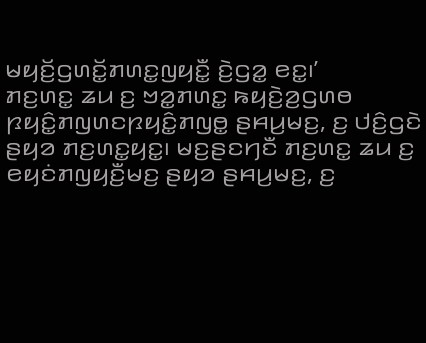ꤗꤟꤢꤩ꤬ꤞꤛꤢꤩ꤭ꤊꤛꤢ꤭ꤜꤟꤢꤪ꤭ ꤢꤧ꤬ꤞꤤ꤭ ꤕꤢ꤭꤯’
ꤊꤢ꤬ꤛꤢ꤭ ꤘꤣ ꤢ꤬ ꤠꤤ꤭ꤊꤛꤢ꤭ ꤒꤟꤢꤧ꤬ꤤ꤬ꤞꤛꤥ ꤐꤟꤢꤨ꤭ꤊꤜꤛꤢꤐꤟꤢꤨ꤭ꤊꤜꤥ꤭ ꤔꤌꤣ꤬ꤗꤢ꤬, ꤢ꤬ ꤓꤢꤨ꤬ꤞꤢꤧ ꤔꤟꤤ ꤊꤢ꤬ꤛꤢ꤭ꤟꤢ꤭꤯ ꤗꤢ꤬ꤔꤢꤚꤢꤪ ꤊꤢ꤬ꤛꤢ꤭ ꤘꤣ ꤢ꤬ ꤕꤟꤢꤦꤊꤜꤟꤢꤪ꤬ꤗꤢ꤬ ꤔꤟꤤ ꤔꤌꤣ꤬ꤗꤢ꤬, ꤢ꤬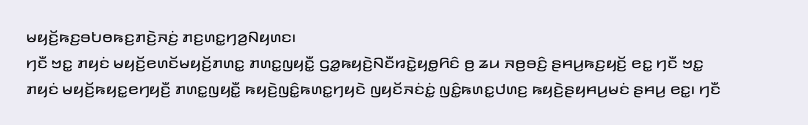ꤗꤟꤢꤩ꤬ꤒꤢ꤬ꤋꤝꤥꤒꤢ꤬ꤊꤢꤧ꤬ꤏꤢꤦ꤬ ꤊꤢ꤬ꤛꤢ꤭ꤚꤤ꤬ꤡꤟꤛꤢ꤯
ꤚꤢꤪ ꤠꤢ꤭ ꤊꤟꤢꤦ ꤗꤟꤢꤩ꤬ꤕꤛꤢꤩꤗꤟꤢꤩ꤬ꤊꤛꤢ꤭ ꤊꤛꤢ꤭ꤜꤟꤢꤪ꤭ ꤞꤤ꤭ꤒꤟꤢꤧ꤬ꤡꤢꤪꤙꤢꤧ꤭ꤟꤥ꤭ꤖꤢꤨ ꤥ꤬ ꤘꤣ ꤏꤥ꤬ꤋꤢꤨ꤬ ꤔꤌꤣ꤬ꤒꤢ꤬ꤟꤢꤩ꤬ ꤕꤢ꤭ ꤚꤢꤪ ꤠꤢ꤭ ꤊꤟꤢꤦ ꤗꤟꤢꤩ꤬ꤒꤟꤢ꤭ꤕꤚꤟꤢꤪ꤬ ꤊꤛꤢ꤭ꤜꤟꤢꤪ꤭ ꤒꤟꤢꤧ꤬ꤜꤢꤨ꤭ꤒꤛꤢ꤭ꤚꤟꤢꤧ ꤜꤟꤢꤩꤏꤢꤦꤢꤦ꤭ ꤜꤢꤨ꤭ꤒꤛꤢ꤭ꤓꤛꤢ꤬ ꤒꤟꤢꤧ꤬ꤔꤟꤌꤣ꤬ꤗꤢꤦ ꤔꤌꤣ꤬ ꤕꤢ꤭꤯ ꤚꤢꤪ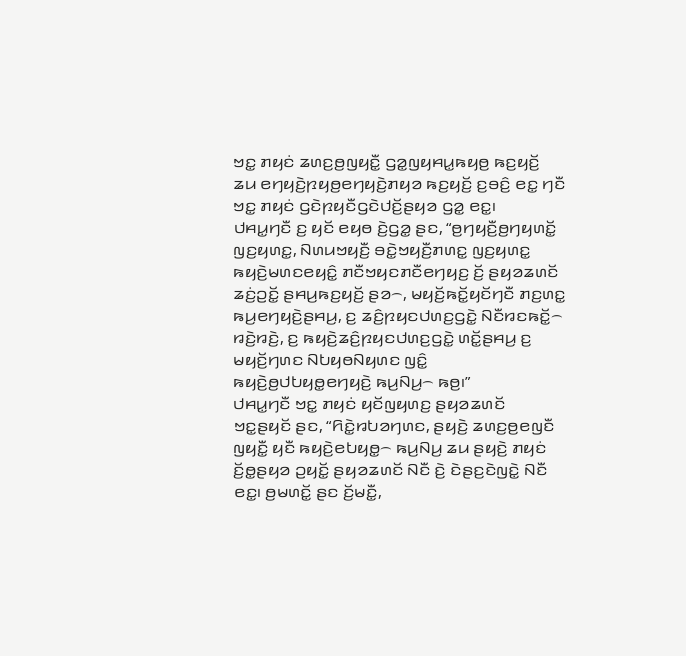ꤠꤢ꤭ ꤊꤟꤢꤦ ꤘꤛꤢ꤬ꤥ꤬ꤜꤟꤢꤪ꤭ ꤞꤤ꤭ꤜꤟꤌꤣ꤭ꤒꤟꤥ꤬ ꤒꤢ꤬ꤟꤢꤩ꤬ ꤘꤣ ꤕꤚꤟꤢꤧ꤬ꤐꤟꤥ꤬ꤕꤚꤟꤢꤧ꤬ꤊꤟꤤ ꤒꤢ꤬ꤟꤢꤩ꤬ ꤢ꤬ꤋꤢꤨ꤬ ꤕꤢ꤭ ꤚꤢꤪ ꤠꤢ꤭ ꤊꤟꤢꤦ ꤞꤢꤧꤐꤟꤢꤪꤞꤢꤧꤓꤢꤩ꤬ꤔꤟꤤ ꤞꤤ꤭ ꤕꤢ꤭꤯
ꤓꤌꤣ꤭ꤚꤢꤪ ꤢ꤬ ꤟꤢꤩ ꤕꤟꤥ ꤢꤧ꤬ꤞꤤ꤭ ꤔꤢ, “ꤥ꤬ꤚꤟꤢꤪ꤬ꤥ꤬ꤚꤟꤛꤢꤩ꤭ ꤜꤢ꤬ꤟꤛꤢ꤭, ꤡꤛꤣꤠꤟꤢꤪ꤬ ꤋꤢꤧ꤭ꤠꤟꤢꤪ꤬ꤊꤛꤢ꤭ ꤜꤢ꤬ꤟꤛꤢ꤭ ꤒꤟꤢꤧ꤬ꤗꤛꤢꤕꤟꤢꤨ꤭ ꤊꤢꤪꤠꤟꤢꤊꤢꤪꤕꤚꤟꤢ꤬ ꤢꤩ꤬ ꤔꤟꤤꤘꤛꤢꤩ ꤘꤢꤦ꤬ꤑꤢꤩ꤭ ꤔꤌꤣ꤬ꤒꤢ꤬ꤟꤢꤩ꤬ ꤔꤤ꤮, ꤗꤟꤢꤩ꤬ꤒꤢꤩ꤭ꤟꤢꤩꤚꤢꤪ ꤊꤢ꤬ꤛꤢ꤭ ꤒꤣ꤬ꤕꤚꤟꤢꤧ꤬ꤔꤌꤣ꤬, ꤢ꤬ ꤘꤢꤨ꤬ꤐꤟꤢꤓꤛꤢ꤬ꤞꤢꤧ꤭ ꤡꤢꤪꤙꤢꤒꤢꤩ꤭꤮ ꤙꤢꤧ꤬ꤙꤢꤧ꤬, ꤢ꤬ ꤒꤟꤢꤧ꤬ꤘꤢꤨ꤬ꤐꤟꤢꤓꤛꤢ꤬ꤞꤢꤧ꤭ ꤛꤢꤩ꤭ꤔꤌꤣ꤬ ꤢ꤬ ꤗꤟꤢꤩ꤬ꤚꤛꤢ ꤡꤝꤟꤥꤡꤟꤛꤢ ꤜꤢꤨ꤭ ꤒꤟꤢꤧ꤬ꤥ꤬ꤓꤝꤟꤥ꤭ꤕꤚꤟꤢꤧ꤬ ꤒꤣ꤬ꤡꤣ꤬꤮ ꤒꤥ꤬꤯”
ꤓꤌꤣ꤭ꤚꤢꤪ ꤠꤢ꤭ ꤊꤟꤢꤦ ꤟꤢꤩꤜꤟꤛꤢ꤬ ꤔꤟꤤꤘꤛꤢꤩ ꤠꤢ꤭ꤔꤟꤢꤩ ꤔꤢ, “ꤖꤢꤧ꤭ꤙꤝꤤꤚꤛꤢ, ꤔꤟꤢꤧ꤬ ꤘꤛꤢ꤬ꤥ꤬ꤕꤜꤢꤪ ꤜꤟꤢꤪ꤭ ꤟꤢꤪ ꤒꤟꤢꤧ꤬ꤕꤝꤟꤥ꤭꤮ ꤒꤣ꤬ꤡꤣ꤬ ꤘꤣ ꤔꤟꤢꤧ꤬ ꤊꤟꤢꤦ ꤢꤩ꤬ꤥ꤭ꤔꤟꤤ ꤑꤟꤢꤩ꤭ ꤔꤟꤤꤘꤛꤢꤩ ꤡꤢꤪ ꤢꤧ꤬ ꤢꤧꤔꤢ꤬ꤢꤧꤜꤢꤧ꤭ ꤡꤢꤪ ꤕꤢ꤭꤯ ꤥ꤬ꤗꤛꤢꤩ꤭ ꤔꤢ ꤢꤩ꤬ꤗꤢꤪ꤭,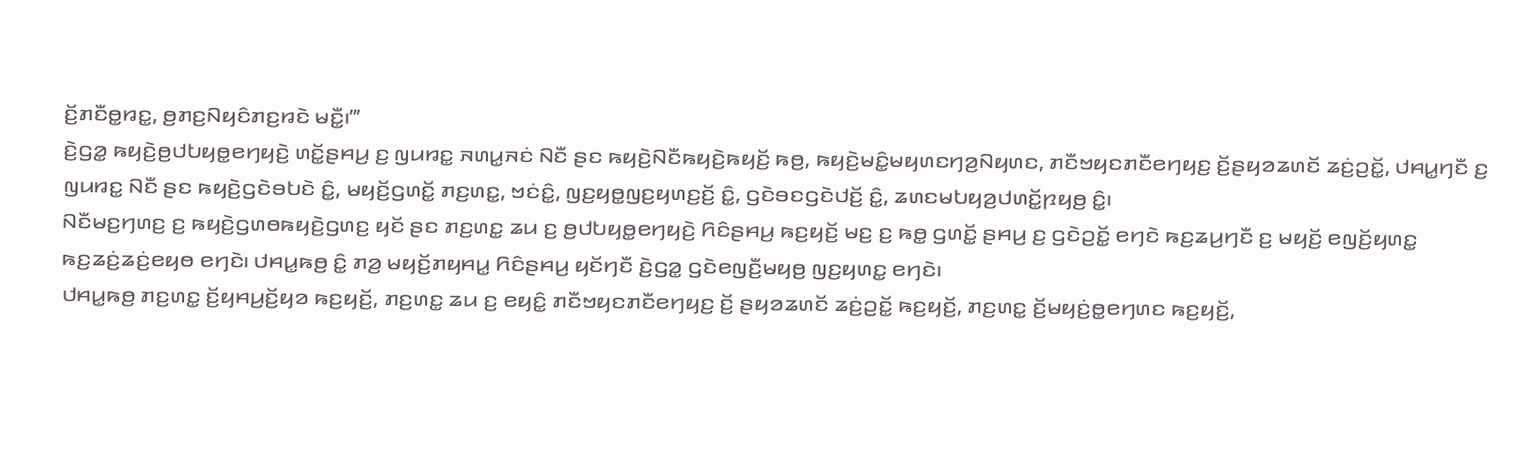ꤢꤩ꤬ꤊꤢꤪꤥ꤭ꤙꤢ꤭, ꤥ꤬ꤊꤢ꤬ꤡꤟꤢꤨꤊꤢ꤬ꤙꤢꤧ ꤗꤢꤪ꤭꤯”’
ꤢꤧ꤬ꤞꤤ꤭ ꤒꤟꤢꤧ꤬ꤥ꤬ꤓꤝꤟꤥ꤭ꤕꤚꤟꤢꤧ꤬ ꤛꤢꤩ꤭ꤔꤌꤣ꤬ ꤢ꤬ ꤜꤣꤙꤢ꤭ ꤏꤛꤣ꤭ꤏꤢꤦ ꤡꤢꤪ ꤔꤢ ꤒꤟꤢꤧ꤬ꤡꤢꤪꤒꤟꤢꤧ꤬ꤒꤟꤢꤩ꤬ ꤒꤥ꤬, ꤒꤟꤢꤧ꤬ꤗꤢꤨ꤭ꤗꤟꤛꤢꤚꤤ꤬ꤡꤟꤛꤢ, ꤊꤢꤪꤠꤟꤢꤊꤢꤪꤕꤚꤟꤢ꤬ ꤢꤩ꤬ꤔꤟꤤꤘꤛꤢꤩ ꤘꤢꤦ꤬ꤑꤢꤩ꤭, ꤓꤌꤣ꤭ꤚꤢꤪ ꤢ꤬ ꤜꤣꤙꤢ꤭ ꤡꤢꤪ ꤔꤢ ꤒꤟꤢꤧ꤬ꤞꤢꤧꤋꤝꤢꤧ ꤢꤨ꤭, ꤗꤟꤢꤩ꤬ꤞꤛꤢꤩ꤭ ꤊꤢ꤬ꤛꤢ꤭, ꤠꤢꤦꤢꤨ꤭, ꤜꤢ꤬ꤟꤥ꤭ꤜꤢ꤬ꤟꤛꤢ꤬ꤢꤩ꤬ ꤢꤨ꤭, ꤞꤢꤧꤋꤢꤞꤢꤧꤓꤢꤩ꤬ ꤢꤨ꤭, ꤘꤛꤢꤗꤝꤟꤤ꤬ꤓꤛꤢꤩ꤭ꤐꤟꤥ꤬ ꤢꤨ꤭꤯
ꤡꤢꤪꤗꤢ꤬ꤚꤛꤢ꤬ ꤢ꤬ ꤒꤟꤢꤧ꤬ꤞꤛꤥꤒꤟꤢꤧ꤬ꤞꤛꤢ꤬ ꤟꤢꤩ ꤔꤢ ꤊꤢ꤬ꤛꤢ꤭ ꤘꤣ ꤢ꤬ ꤥ꤬ꤓꤝꤟꤥ꤭ꤕꤚꤟꤢꤧ꤬ ꤖꤢꤨꤔꤌꤣ꤬ ꤒꤢ꤬ꤟꤢꤩ꤬ ꤗꤢ꤬ ꤢ꤬ ꤒꤥ꤭ ꤞꤛꤢꤩ꤭ ꤔꤌꤣ꤬ ꤢ꤬ ꤞꤢꤧꤑꤢꤩ꤭ ꤕꤚꤢꤧ ꤒꤢ꤬ꤘꤣ꤬ꤚꤢꤪ ꤢ꤬ ꤗꤟꤢꤩ꤬ ꤕꤜꤢꤩ꤬ꤟꤛꤢ꤭ ꤒꤢ꤬ꤘꤢꤦ꤬ꤘꤢꤦ꤬ꤕꤟꤥ ꤕꤚꤢꤧ꤯ ꤓꤌꤣ꤭ꤒꤥ꤬ ꤢꤨ꤭ ꤊꤤ꤬ ꤗꤟꤢꤩ꤬ꤊꤟꤌꤣ꤭ ꤖꤢꤨꤔꤌꤣ꤬ ꤟꤢꤩꤚꤢꤪ ꤢꤧ꤬ꤞꤤ꤭ ꤞꤢꤧꤕꤜꤢꤪ꤬ꤗꤟꤥ꤬ ꤜꤢ꤬ꤟꤛꤢ꤭ ꤕꤚꤢꤧ꤯
ꤓꤌꤣ꤭ꤒꤥ꤬ ꤊꤢ꤬ꤛꤢ꤭ ꤢꤩ꤬ꤟꤌꤣ꤬ꤢꤩ꤬ꤟꤤ ꤒꤢ꤬ꤟꤢꤩ꤬, ꤊꤢ꤬ꤛꤢ꤭ ꤘꤣ ꤢ꤬ ꤕꤟꤢꤨ꤭ ꤊꤢꤪꤠꤟꤢꤊꤢꤪꤕꤚꤟꤢ꤬ ꤢꤩ꤬ ꤔꤟꤤꤘꤛꤢꤩ ꤘꤢꤦ꤬ꤑꤢꤩ꤭ ꤒꤢ꤬ꤟꤢꤩ꤬, ꤊꤢ꤬ꤛꤢ꤭ ꤢꤩ꤬ꤗꤟꤢꤦ꤬ꤥ꤭ꤕꤚꤛꤢ ꤒꤢ꤬ꤟꤢꤩ꤬,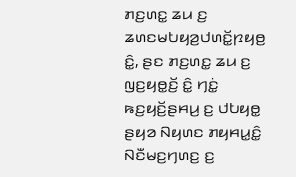ꤊꤢ꤬ꤛꤢ꤭ ꤘꤣ ꤢ꤬ ꤘꤛꤢꤗꤝꤟꤤ꤬ꤓꤛꤢꤩ꤭ꤐꤟꤥ꤬ ꤢꤨ꤭, ꤔꤢ ꤊꤢ꤬ꤛꤢ꤭ ꤘꤣ ꤢ꤬ ꤜꤢ꤬ꤟꤥ꤭ꤢꤩ꤬ ꤢꤨ꤭ ꤚꤢꤦ꤭ ꤒꤢ꤬ꤟꤢꤩ꤬ꤔꤌꤣ꤬ ꤢ꤬ ꤓꤝꤟꤥ꤭ ꤔꤟꤤ ꤡꤟꤛꤢ ꤊꤟꤌꤣ꤭ꤢꤨ꤭ ꤡꤢꤪꤗꤢ꤬ꤚꤛꤢ꤬ ꤢ꤬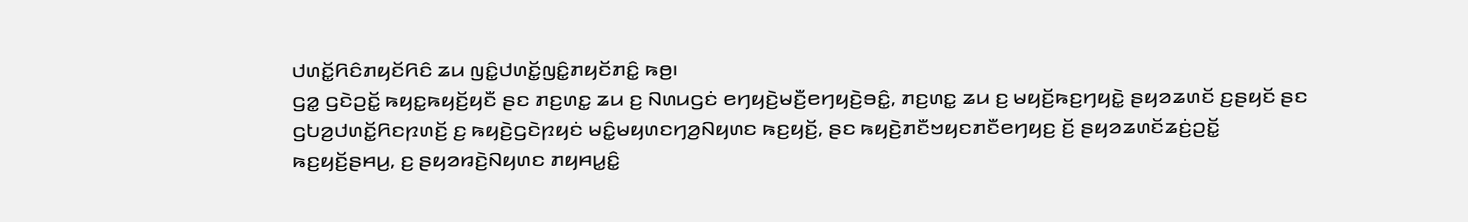ꤓꤛꤢꤩ꤭ꤖꤢꤨꤊꤟꤢꤩꤖꤢꤨ ꤘꤣ ꤜꤢꤨ꤭ꤓꤛꤢꤩ꤭ꤜꤢꤨ꤭ꤊꤟꤢꤩꤊꤢꤨ꤭ ꤒꤥ꤬꤯
ꤞꤤ꤭ ꤞꤢꤧꤑꤢꤩ꤭ ꤒꤟꤢ꤭ꤒꤟꤢꤩ꤬ꤟꤢꤪ ꤔꤢ ꤊꤢ꤬ꤛꤢ꤭ ꤘꤣ ꤢ꤬ ꤡꤛꤣꤞꤢꤦ ꤕꤚꤟꤢꤧ꤬ꤗꤢꤪ꤬ꤕꤚꤟꤢꤧ꤬ꤋꤢꤨ꤭, ꤊꤢ꤬ꤛꤢ꤭ ꤘꤣ ꤢ꤬ ꤗꤟꤢꤩ꤬ꤒꤢ꤬ꤚꤟꤢꤧ꤭ ꤔꤟꤤꤘꤛꤢꤩ ꤢ꤬ꤔꤟꤢꤩ ꤔꤢ ꤞꤝꤤ꤬ꤓꤛꤢꤩ꤭ꤖꤢꤐꤛꤢꤩ꤬ ꤢ꤬ ꤒꤟꤢꤧ꤬ꤞꤢꤧꤐꤟꤢꤦ ꤗꤢꤨ꤭ꤗꤟꤛꤢꤚꤤ꤬ꤡꤟꤛꤢ ꤒꤢ꤬ꤟꤢꤩ꤬, ꤔꤢ ꤒꤟꤢꤧ꤬ꤊꤢꤪꤠꤟꤢꤊꤢꤪꤕꤚꤟꤢ꤬ ꤢꤩ꤬ ꤔꤟꤤꤘꤛꤢꤩꤘꤢꤦ꤬ꤑꤢꤩ꤭ ꤒꤢ꤬ꤟꤢꤩ꤬ꤔꤌꤣ꤬, ꤢ꤬ ꤔꤟꤤꤙꤢꤧ꤬ꤡꤟꤛꤢ ꤊꤟꤌꤣ꤭ꤢꤨ꤭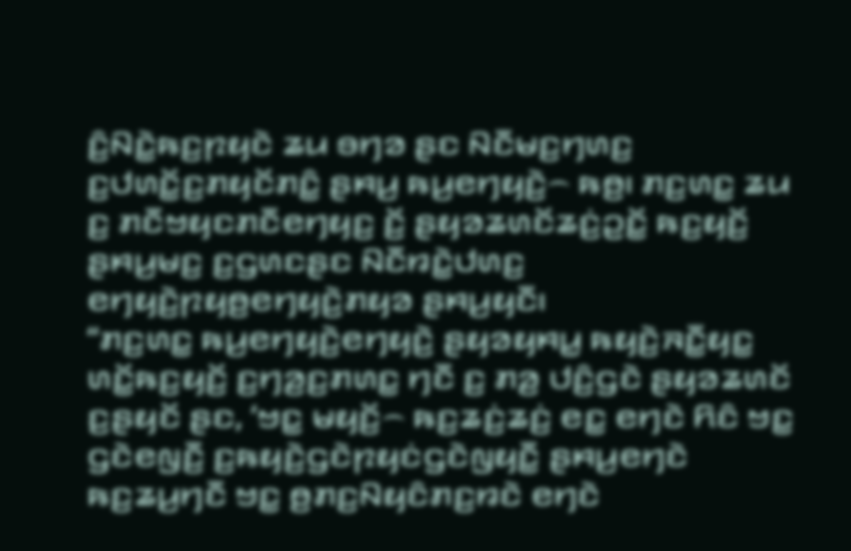ꤢꤨ꤬ꤡꤢꤧ꤭ꤒꤢ꤬ꤐꤟꤢꤧ ꤘꤣ ꤋꤚꤤ ꤔꤢ ꤡꤢꤪꤗꤢ꤬ꤚꤛꤢ꤬ ꤢ꤬ꤓꤛꤢꤩ꤭ꤢ꤬ꤊꤟꤢꤩꤊꤢꤨ꤭ ꤔꤌꤣ꤬ ꤒꤣ꤬ꤕꤚꤟꤢꤧ꤬꤮ ꤒꤥ꤬꤯ ꤊꤢ꤬ꤛꤢ꤭ ꤘꤣ ꤢ꤬ ꤊꤢꤪꤠꤟꤢꤊꤢꤪꤕꤚꤟꤢ꤬ ꤢꤩ꤬ ꤔꤟꤤꤘꤛꤢꤩꤘꤢꤦ꤬ꤑꤢꤩ꤭ ꤒꤢ꤬ꤟꤢꤩ꤬ ꤔꤌꤣ꤬ꤗꤢ꤬ ꤢ꤬ꤞꤛꤢꤔꤢ ꤡꤢꤪꤙꤢꤧ꤭ꤓꤛꤢ꤬ ꤕꤚꤟꤢꤧ꤬ꤐꤟꤥ꤬ꤕꤚꤟꤢꤧ꤬ꤊꤟꤤ ꤔꤌꤣ꤬ꤟꤢꤪ꤯
“ꤊꤢ꤬ꤛꤢ꤭ ꤒꤣ꤬ꤕꤚꤟꤢꤧ꤬ꤕꤚꤟꤢꤧ꤬ ꤔꤟꤤꤟꤌꤣ꤭ ꤒꤟꤢꤧ꤬ꤏꤢꤪ꤭ꤟꤢ꤭ ꤛꤢꤩ꤭ꤒꤢ꤬ꤟꤢꤩ꤬ ꤢ꤬ꤚꤤ꤬ꤢ꤬ꤊꤛꤢ꤭ ꤚꤢꤪ ꤢ꤬ ꤊꤤ꤬ ꤓꤢꤨ꤬ꤞꤢꤧ ꤔꤟꤤꤘꤛꤢꤩ ꤢ꤬ꤔꤟꤢꤩ ꤔꤢ, ‘ꤠꤢ꤭ ꤗꤟꤢꤩ꤬꤮ ꤒꤢ꤬ꤘꤢꤦ꤬ꤘꤢꤦ꤬ ꤕꤢ꤭ ꤕꤚꤢꤧ ꤖꤢꤨ ꤠꤢ꤭ ꤞꤢꤧꤕꤜꤢꤪ꤬ ꤢ꤬ꤒꤟꤢꤧ꤬ꤞꤢꤧꤐꤟꤢꤦꤞꤢꤧꤜꤟꤢꤪ꤭ ꤔꤌꤣ꤬ꤕꤚꤢꤧ ꤒꤢ꤬ꤘꤣ꤬ꤚꤢꤪ ꤠꤢ꤭ ꤥ꤬ꤊꤢ꤬ꤡꤟꤢꤨꤊꤢ꤬ꤙꤢꤧ ꤕꤚꤢꤧ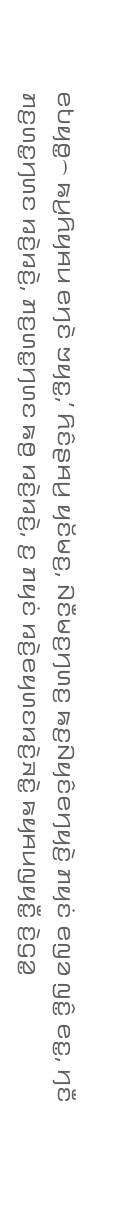ꤕꤝꤟꤥ꤭꤮ ꤒꤣ꤬ꤖꤟꤌꤣ ꤕꤚꤢꤧ ꤠꤟꤢ꤭,’ ꤖꤢꤨꤔꤌꤣ꤬ ꤟꤢꤩꤗꤢ꤬, ꤡꤢꤪꤗꤢ꤬ꤚꤛꤢ꤬ ꤒꤢ꤬ꤡꤟꤢꤨꤕꤚꤟꤢꤧ꤬ ꤊꤟꤢꤦ ꤕꤜꤤ ꤜꤢꤨ꤭ ꤕꤢ꤭, ꤚꤢꤪ ꤊꤢ꤬ꤛꤢ꤭ꤚꤛꤢ ꤙꤢꤧ꤬ꤙꤢꤧ꤬, ꤊꤢ꤬ꤛꤢ꤭ꤚꤛꤢ ꤒꤥ꤬ ꤙꤢꤧ꤬ꤙꤢꤧ꤬, ꤢ꤬ ꤊꤟꤢꤦ ꤙꤢꤧ꤬ꤕꤟꤛꤢꤙꤢꤧ꤬ꤏꤢꤧ꤭ ꤒꤟꤌꤣꤜꤟꤢꤪ꤭ ꤢꤧ꤬ꤞꤤ꤭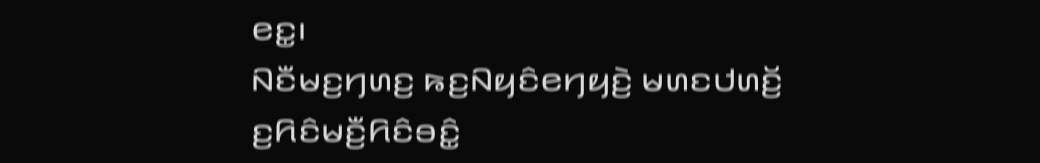ꤕꤢ꤭꤯
ꤡꤢꤪꤗꤢ꤬ꤚꤛꤢ꤬ ꤒꤢ꤬ꤡꤟꤢꤨꤕꤚꤟꤢꤧ꤬ ꤗꤛꤢꤓꤛꤢꤩ꤬ ꤢ꤬ꤖꤢꤨꤗꤢꤪ꤬ꤖꤢꤨꤋꤢꤨ꤭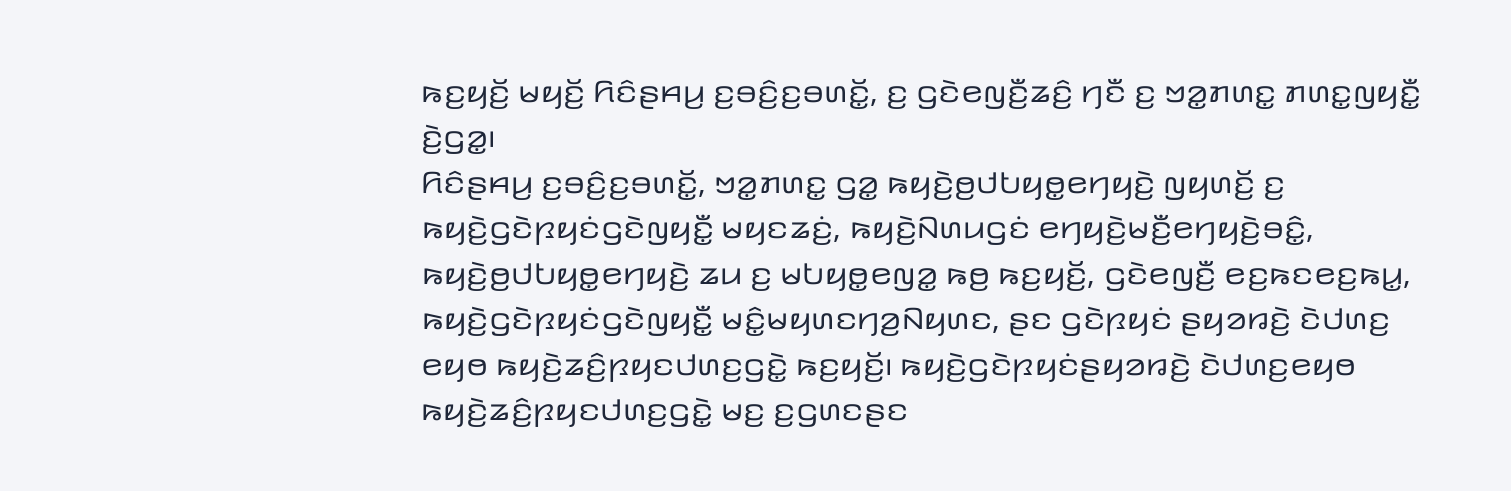ꤒꤢ꤬ꤟꤢꤩ꤬ ꤗꤟꤢꤩ꤬ ꤖꤢꤨꤔꤌꤣ꤬ ꤢ꤬ꤋꤢꤨ꤬ꤢ꤬ꤋꤛꤢꤩ꤭, ꤢ꤬ ꤞꤢꤧꤕꤜꤢꤪ꤬ꤘꤢꤨ꤬ ꤚꤢꤪ ꤢ꤬ ꤠꤤ꤭ꤊꤛꤢ꤭ ꤊꤛꤢ꤭ꤜꤟꤢꤪ꤭ ꤢꤧ꤬ꤞꤤ꤭꤯
ꤖꤢꤨꤔꤌꤣ꤬ ꤢ꤬ꤋꤢꤨ꤬ꤢ꤬ꤋꤛꤢꤩ꤭, ꤠꤤ꤭ꤊꤛꤢ꤭ ꤞꤤ꤭ ꤒꤟꤢꤧ꤬ꤥ꤬ꤓꤝꤟꤥ꤭ꤕꤚꤟꤢꤧ꤬ ꤜꤟꤛꤢꤩ꤬ ꤢ꤬ ꤒꤟꤢꤧ꤬ꤞꤢꤧꤐꤟꤢꤦꤞꤢꤧꤜꤟꤢꤪ꤭ ꤗꤟꤢꤘꤢꤦ꤬, ꤒꤟꤢꤧ꤬ꤡꤛꤣꤞꤢꤦ ꤕꤚꤟꤢꤧ꤬ꤗꤢꤪ꤬ꤕꤚꤟꤢꤧ꤬ꤋꤢꤨ꤭, ꤒꤟꤢꤧ꤬ꤥ꤬ꤓꤝꤟꤥ꤭ꤕꤚꤟꤢꤧ꤬ ꤘꤣ ꤢ꤬ ꤗꤝꤟꤥ꤭ꤕꤜꤤ꤭ ꤒꤥ꤬ ꤒꤢ꤬ꤟꤢꤩ꤬, ꤞꤢꤧꤕꤜꤢꤪ꤬ ꤕꤢ꤬ꤒꤢꤕꤢ꤬ꤒꤣ꤭, ꤒꤟꤢꤧ꤬ꤞꤢꤧꤐꤟꤢꤦꤞꤢꤧꤜꤟꤢꤪ꤭ ꤗꤢꤨ꤭ꤗꤟꤛꤢꤚꤤ꤬ꤡꤟꤛꤢ, ꤔꤢ ꤞꤢꤧꤐꤟꤢꤦ ꤔꤟꤤꤙꤢꤧ꤬ ꤢꤧꤓꤛꤢ꤬ ꤕꤟꤥ ꤒꤟꤢꤧ꤬ꤘꤢꤨ꤬ꤐꤟꤢꤓꤛꤢ꤬ꤞꤢꤧ꤭ ꤒꤢ꤬ꤟꤢꤩ꤬꤯ ꤒꤟꤢꤧ꤬ꤞꤢꤧꤐꤟꤢꤦꤔꤟꤤꤙꤢꤧ꤬ ꤢꤧꤓꤛꤢ꤬ꤕꤟꤥ ꤒꤟꤢꤧ꤬ꤘꤢꤨ꤬ꤐꤟꤢꤓꤛꤢ꤬ꤞꤢꤧ꤭ ꤗꤢ꤬ ꤢ꤬ꤞꤛꤢꤔꤢ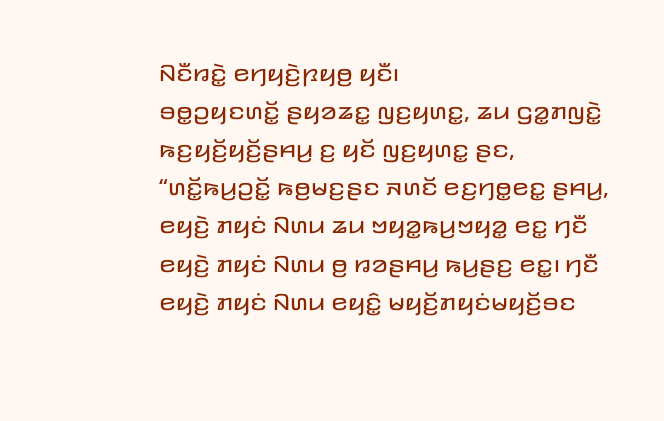ꤡꤢꤪꤙꤢꤧ꤭ ꤕꤚꤟꤢꤧ꤬ꤐꤟꤥ꤬ ꤟꤢꤪ꤯
ꤋꤥ꤭ꤑꤟꤢꤛꤢꤩ꤭ ꤔꤟꤤꤘꤢ꤭ ꤜꤢ꤬ꤟꤛꤢ꤭, ꤘꤣ ꤞꤤ꤭ꤊꤜꤢꤧ꤭ ꤒꤢ꤬ꤟꤢꤩ꤬ꤟꤢꤩ꤬ꤔꤌꤣ꤬ ꤢ꤬ ꤟꤢꤩ ꤜꤢ꤬ꤟꤛꤢ꤭ ꤔꤢ, “ꤛꤢꤩ꤭ꤒꤣ꤬ꤑꤢꤩ꤭ ꤒꤥ꤬ꤗꤢ꤬ꤔꤢ ꤏꤛꤢꤩ ꤕꤢ꤬ꤚꤥ꤭ꤕꤢ꤭ ꤔꤌꤣ꤬, ꤕꤟꤢꤧ꤬ ꤊꤟꤢꤦ ꤡꤛꤣ ꤘꤣ ꤠꤟꤤ꤭ꤒꤣ꤬ꤠꤟꤤ꤭ ꤕꤢ꤭ ꤚꤢꤪ ꤕꤟꤢꤧ꤬ ꤊꤟꤢꤦ ꤡꤛꤣ ꤥ꤬ ꤙꤤꤔꤌꤣ꤬ ꤒꤣ꤬ꤔꤢ꤬ ꤕꤢ꤭꤯ ꤚꤢꤪ ꤕꤟꤢꤧ꤬ ꤊꤟꤢꤦ ꤡꤛꤣ ꤕꤟꤢꤨ꤭ ꤗꤟꤢꤩ꤬ꤊꤟꤢꤦꤗꤟꤢꤩ꤬ꤋꤢ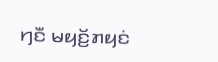ꤚꤢꤪ ꤗꤟꤢꤩ꤬ꤊꤟꤢꤦ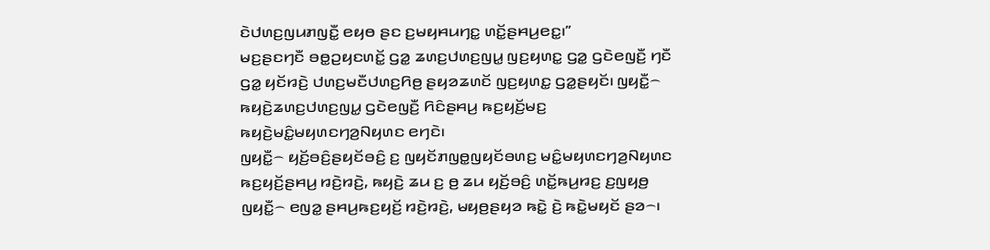ꤢꤧꤓꤛꤢ꤬ꤜꤣꤊꤜꤢꤪ꤭ ꤕꤟꤥ ꤔꤢ ꤢ꤬ꤗꤟꤌꤣꤚꤢ꤭ ꤛꤢꤩ꤭ꤔꤌꤣ꤬ꤕꤢ꤭꤯”
ꤗꤢ꤬ꤔꤢꤚꤢꤪ ꤋꤥ꤭ꤑꤟꤢꤛꤢꤩ꤭ ꤞꤤ꤭ ꤘꤛꤢ꤬ꤓꤛꤢ꤬ꤜꤣ꤭ ꤜꤢ꤬ꤟꤛꤢ꤭ ꤞꤤ꤭ ꤞꤢꤧꤕꤜꤢꤪ꤬ ꤚꤢꤪ ꤞꤤ꤭ ꤟꤢꤩꤙꤢꤧ꤬ ꤓꤛꤢ꤬ꤗꤢꤪꤓꤛꤢ꤬ꤖꤥ꤬ ꤔꤟꤤꤘꤛꤢꤩ ꤜꤢ꤬ꤟꤛꤢ꤭ ꤞꤤ꤭ꤔꤟꤢꤩ꤯ ꤜꤟꤢꤪ꤭꤮ ꤒꤟꤢꤧ꤬ꤘꤛꤢ꤬ꤓꤛꤢ꤬ꤜꤣ꤭ ꤞꤢꤧꤕꤜꤢꤪ꤬ ꤖꤢꤨꤔꤌꤣ꤬ ꤒꤢ꤬ꤟꤢꤩ꤬ꤗꤢ꤬ ꤒꤟꤢꤧ꤬ꤗꤢꤨ꤭ꤗꤟꤛꤢꤚꤤ꤬ꤡꤟꤛꤢ ꤕꤚꤢꤧ꤯
ꤜꤟꤢꤪ꤭꤮ ꤟꤢꤩ꤬ꤋꤢꤨ꤬ꤔꤟꤢꤩꤋꤢꤨ꤬ ꤢ꤬ ꤜꤟꤢꤩꤊꤜꤥ꤭ꤜꤟꤢꤩꤋꤛꤢ꤬ ꤗꤢꤨ꤭ꤗꤟꤛꤢꤚꤤ꤬ꤡꤟꤛꤢ ꤒꤢ꤬ꤟꤢꤩ꤬ꤔꤌꤣ꤬ ꤙꤢꤧ꤬ꤙꤢꤧ꤬, ꤒꤟꤢꤧ꤬ ꤘꤣ ꤢ꤬ ꤥ꤬ ꤘꤣ ꤟꤢꤩ꤬ꤋꤢꤨ꤬ ꤛꤢꤩ꤭ꤒꤣ꤬ꤙꤢ꤬ ꤢ꤬ꤜꤟꤥ꤬ ꤜꤟꤢꤪ꤭꤮ ꤕꤜꤤ꤭ ꤔꤌꤣ꤬ꤒꤢ꤬ꤟꤢꤩ꤬ ꤙꤢꤧ꤬ꤙꤢꤧ꤬, ꤗꤟꤥ꤬ꤔꤟꤤ ꤒꤢꤧ꤭ ꤢꤧ꤬ ꤒꤢꤧ꤭ꤗꤟꤢꤩ ꤔꤤ꤮꤯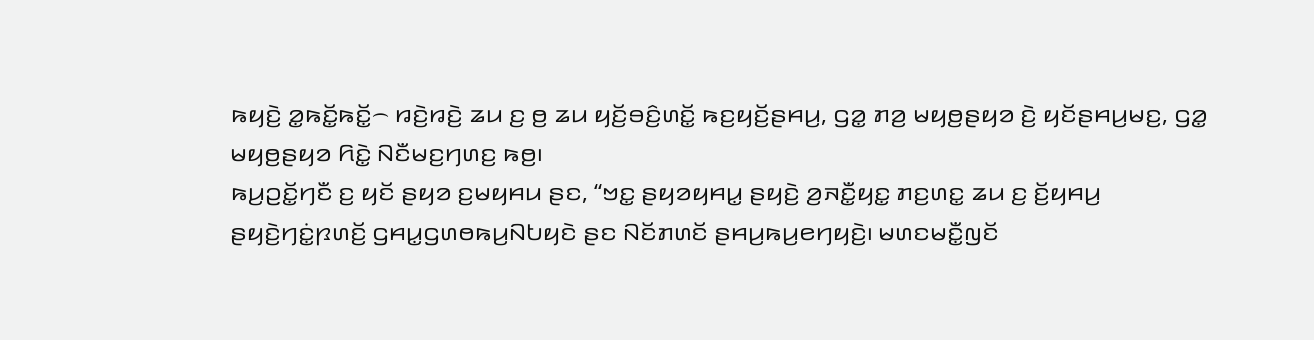ꤒꤟꤢꤧ꤬ ꤤ꤭ꤒꤢꤩ꤭ꤒꤢꤩ꤭꤮ ꤙꤢꤧ꤬ꤙꤢꤧ꤬ ꤘꤣ ꤢ꤬ ꤥ꤬ ꤘꤣ ꤟꤢꤩ꤬ꤋꤢꤨ꤬ꤛꤢꤩ꤭ ꤒꤢ꤬ꤟꤢꤩ꤬ꤔꤌꤣ꤬, ꤞꤤ꤭ ꤊꤤ꤬ ꤗꤟꤥ꤬ꤔꤟꤤ ꤢꤧ꤬ ꤟꤢꤩꤔꤌꤣ꤬ꤗꤢ꤬, ꤞꤤ꤭ ꤗꤟꤥ꤬ꤔꤟꤤ ꤖꤢꤧ꤭ ꤡꤢꤪꤗꤢ꤬ꤚꤛꤢ꤬ ꤒꤥ꤬꤯
ꤒꤣ꤬ꤑꤢꤩ꤭ꤚꤢꤪ ꤢ꤬ ꤟꤢꤩ ꤔꤟꤤ ꤢ꤬ꤗꤟꤌꤣ ꤔꤢ, “ꤠꤢ꤭ ꤔꤟꤤꤟꤌꤣ꤭ ꤔꤟꤢꤧ꤬ ꤤ꤬ꤏꤢꤪ꤭ꤟꤢ꤭ ꤊꤢ꤬ꤛꤢ꤭ ꤘꤣ ꤢ꤬ ꤢꤩ꤬ꤟꤌꤣ꤬ ꤔꤟꤢꤧ꤬ꤚꤢꤦ꤭ꤐꤛꤢꤩ꤬ ꤞꤌꤣ꤭ꤞꤛꤥꤒꤣ꤬ꤡꤝꤟꤢꤧ ꤔꤢ ꤡꤢꤩꤊꤛꤢꤩ ꤔꤌꤣ꤬ꤒꤣ꤬ꤕꤚꤟꤢꤧ꤬꤯ ꤗꤛꤢꤗꤢꤪ꤭ꤜꤢꤩ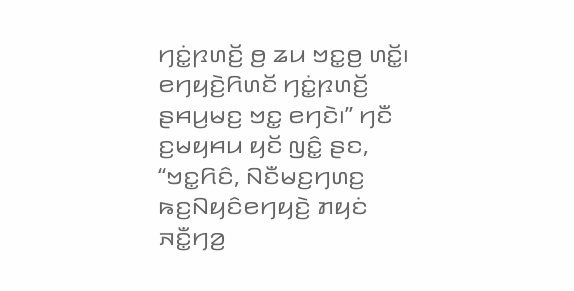ꤚꤢꤦ꤭ꤐꤛꤢꤩ꤬ ꤥ꤬ ꤘꤣ ꤠꤢ꤭ꤥ꤬ ꤛꤢꤩ꤭꤯ ꤕꤚꤟꤢꤧ꤬ꤖꤛꤢꤩ ꤚꤢꤦ꤭ꤐꤛꤢꤩ꤬ ꤔꤌꤣ꤬ꤗꤢ꤬ ꤠꤢ꤭ ꤕꤚꤢꤧ꤯” ꤚꤢꤪ ꤢ꤬ꤗꤟꤌꤣ ꤟꤢꤩ ꤜꤢꤨ꤭ ꤔꤢ, “ꤠꤢ꤭ꤖꤢꤨ, ꤡꤢꤪꤗꤢ꤬ꤚꤛꤢ꤬ ꤒꤢ꤬ꤡꤟꤢꤨꤕꤚꤟꤢꤧ꤬ ꤊꤟꤢꤦ ꤏꤢꤪ꤭ꤚꤤ꤬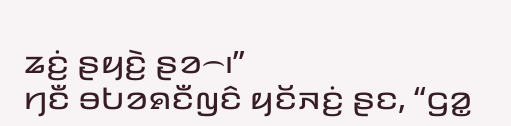ꤘꤢꤦ꤬ ꤔꤟꤢꤧ꤬ ꤔꤤ꤮꤯”
ꤚꤢꤪ ꤋꤝꤤꤎꤢꤪꤜꤢꤨ ꤟꤢꤩꤏꤢꤦ꤬ ꤔꤢ, “ꤞꤤ꤭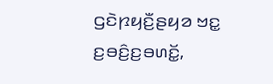ꤞꤢꤧꤐꤟꤢꤪ꤬ꤔꤟꤤ ꤠꤢ꤭ ꤢ꤬ꤋꤢꤨ꤬ꤢ꤬ꤋꤛꤢꤩ꤭,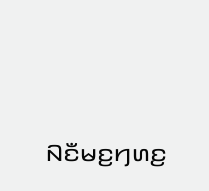ꤡꤢꤪꤗꤢ꤬ꤚꤛꤢ꤬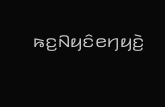ꤒꤢ꤬ꤡꤟꤢꤨꤕꤚꤟꤢꤧ꤬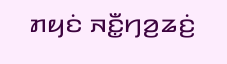ꤊꤟꤢꤦ ꤏꤢꤪ꤭ꤚꤤ꤬ꤘꤢꤦ꤬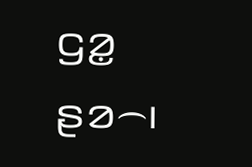ꤞꤤ꤭ ꤔꤤ꤮꤯